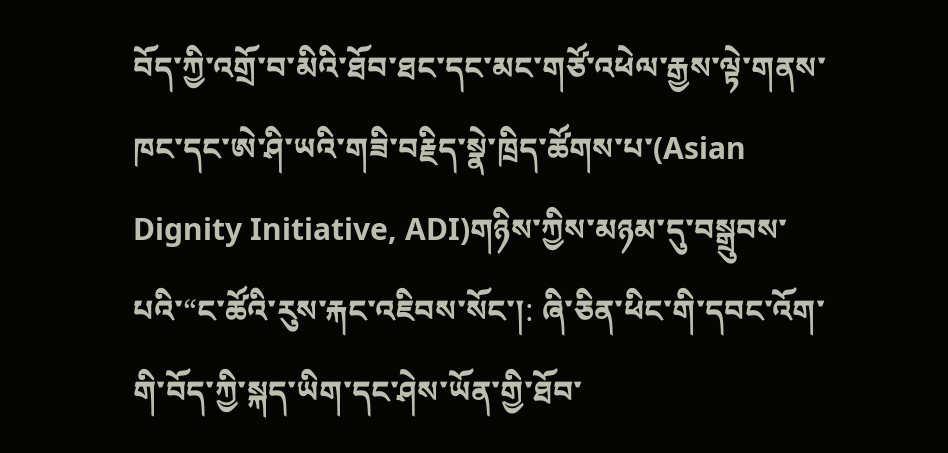བོད་ཀྱི་འགྲོ་བ་མིའི་ཐོབ་ཐང་དང་མང་གཙོ་འཕེལ་རྒྱས་ལྟེ་གནས་ཁང་དང་ཨེ་ཤི་ཡའི་གཟི་བརྗིད་སྣེ་ཁྲིད་ཚོགས་པ་(Asian Dignity Initiative, ADI)གཉིས་ཀྱིས་མཉམ་དུ་བསྒྲུབས་པའི་“ང་ཚོའི་རུས་རྐང་འཇིབས་སོང་།: ཞི་ཅིན་ཕིང་གི་དབང་འོག་གི་བོད་ཀྱི་སྐད་ཡིག་དང་ཤེས་ཡོན་གྱི་ཐོབ་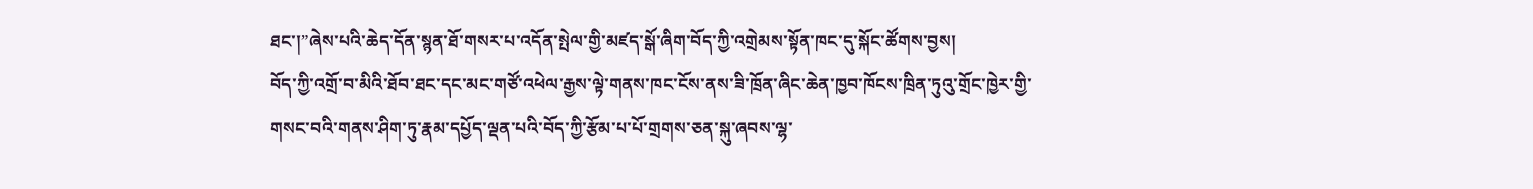ཐང་།”ཞེས་པའི་ཆེད་དོན་སྙན་ཐོ་གསར་པ་འདོན་སྤེལ་གྱི་མཛད་སྒོ་ཞིག་བོད་ཀྱི་འགྲེམས་སྟོན་ཁང་དུ་སྐོང་ཚོགས་བྱས།
བོད་ཀྱི་འགྲོ་བ་མིའི་ཐོབ་ཐང་དང་མང་གཙོ་འཕེལ་རྒྱས་ལྟེ་གནས་ཁང་ངོས་ནས་ཟི་ཁྲོན་ཞིང་ཆེན་ཁྱབ་ཁོངས་ཁྲིན་ཏུའུ་གྲོང་ཁྱེར་གྱི་གསང་བའི་གནས་ཤིག་ཏུ་རྣམ་དཔྱོད་ལྡན་པའི་བོད་ཀྱི་རྩོམ་པ་པོ་གྲགས་ཅན་སྐུ་ཞབས་ལྷ་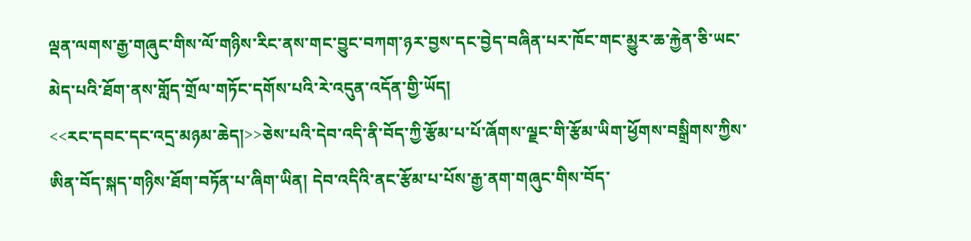ལྡན་ལགས་རྒྱ་གཞུང་གིས་ལོ་གཉིས་རིང་ནས་གང་བྱུང་བཀག་ཉར་བྱས་དང་བྱེད་བཞིན་པར་ཁོང་གང་མྱུར་ཆ་རྐྱེན་ཅི་ཡང་མེད་པའི་ཐོག་ནས་གློད་གྲོལ་གཏོང་དགོས་པའི་རེ་འདུན་འདོན་གྱི་ཡོད།
<<རང་དབང་དང་འདྲ་མཉམ་ཆེད།>>ཅེས་པའི་དེབ་འདི་ནི་བོད་ཀྱི་རྩོམ་པ་པོ་ཞོགས་ལྗང་གི་རྩོམ་ཡིག་ཕྱོགས་བསྒྲིགས་ཀྱིས་ཨིན་བོད་སྐད་གཉིས་ཐོག་བཏོན་པ་ཞིག་ཡིན། དེབ་འདིའི་ནང་རྩོམ་པ་པོས་རྒྱ་ནག་གཞུང་གིས་བོད་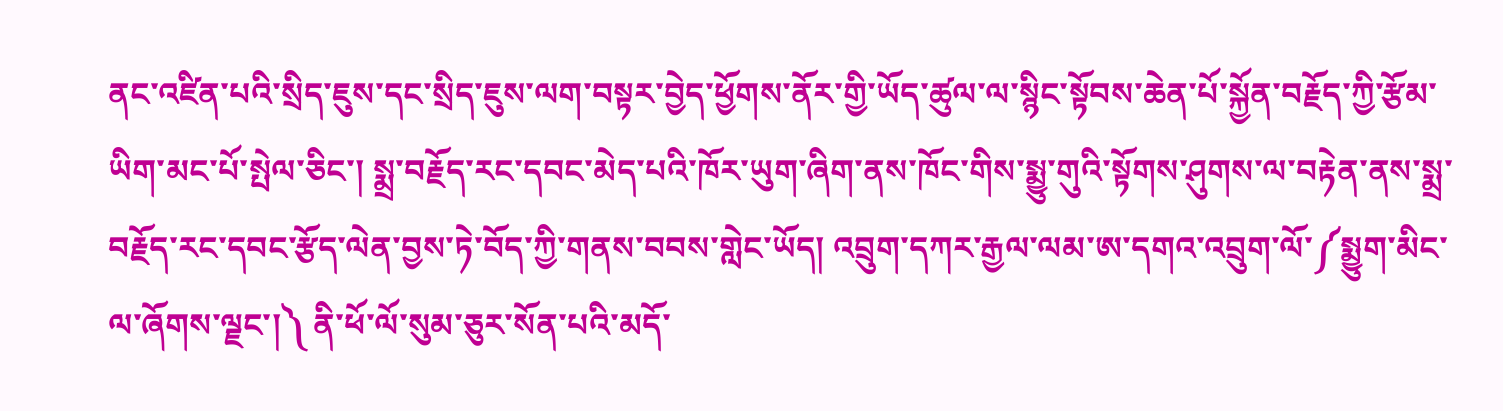ནང་འཛིན་པའི་སྲིད་ཇུས་དང་སྲིད་ཇུས་ལག་བསྟར་བྱེད་ཕྱོགས་ནོར་གྱི་ཡོད་ཚུལ་ལ་སྙིང་སྟོབས་ཆེན་པོ་སྐྱོན་བརྗོད་ཀྱི་རྩོམ་ཡིག་མང་པོ་སྤེལ་ཅིང་། སྨྲ་བརྗོད་རང་དབང་མེད་པའི་ཁོར་ཡུག་ཞིག་ནས་ཁོང་གིས་སྨྱུ་གུའི་སྟོགས་ཤུགས་ལ་བརྟེན་ནས་སྨྲ་བརྗོད་རང་དབང་རྩོད་ལེན་བྱས་ཏེ་བོད་ཀྱི་གནས་བབས་གླེང་ཡོད། འབྲུག་དཀར་རྒྱལ་ལམ་ཨ་དགའ་འབྲུག་ལོ་༼སྨྱུག་མིང་ལ་ཞོགས་ལྗང་།༽ ནི་ཕོ་ལོ་སུམ་ཅུར་སོན་པའི་མདོ་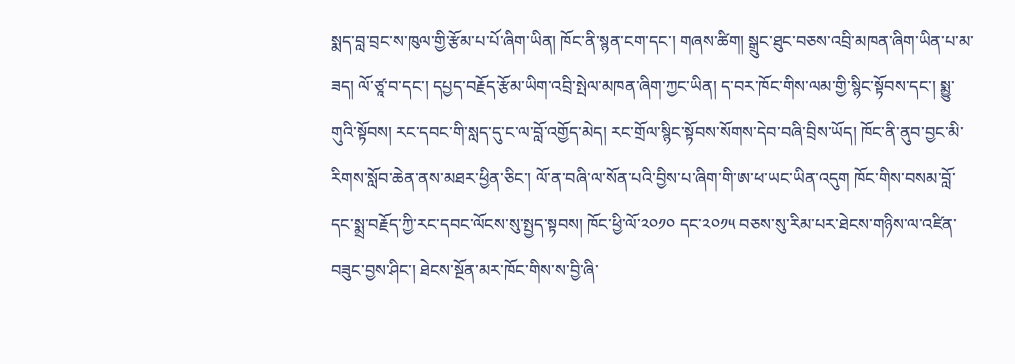སྨད་བླ་བྲང་ས་ཁུལ་གྱི་རྩོམ་པ་པོ་ཞིག་ཡིན། ཁོང་ནི་སྙན་ངག་དང་། གཞས་ཚིག། སྒྲུང་ཐུང་བཅས་འབྲི་མཁན་ཞིག་ཡིན་པ་མ་ཟད། ལོ་ཙཱ་བ་དང་། དཔྱད་བརྗོད་རྩོམ་ཡིག་འབྲི་སྤེལ་མཁན་ཞིག་ཀྱང་ཡིན། ད་བར་ཁོང་གིས་ལམ་གྱི་སྙིང་སྟོབས་དང་། སྨྱུ་གུའི་སྟོབས། རང་དབང་གི་སླད་དུ་ང་ལ་བློ་འགྱོད་མེད། རང་གྲོལ་སྙིང་སྟོབས་སོགས་དེབ་བཞི་བྲིས་ཡོད། ཁོང་ནི་ནུབ་བྱང་མི་རིགས་སློབ་ཆེན་ནས་མཐར་ཕྱིན་ཅིང་། ལོ་ན་བཞི་ལ་སོན་པའི་བྱིས་པ་ཞིག་གི་ཨ་ཕ་ཡང་ཡིན་འདུག ཁོང་གིས་བསམ་བློ་དང་སྨྲ་བརྗོད་ཀྱི་རང་དབང་ལོངས་སུ་སྤྱད་སྟབས། ཁོང་ཕྱི་ལོ་༢༠༡༠ དང་༢༠༡༥ བཅས་སུ་རིམ་པར་ཐེངས་གཉིས་ལ་འཛིན་བཟུང་བྱས་ཤིང་། ཐེངས་སྔོན་མར་ཁོང་གིས་ས་བྱི་ཞི་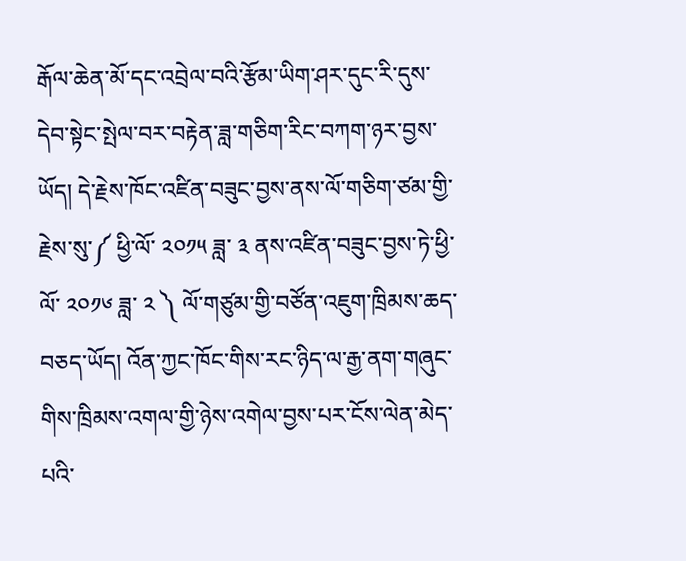རྒོལ་ཆེན་མོ་དང་འབྲེལ་བའི་རྩོམ་ཡིག་ཤར་དུང་རི་དུས་དེབ་སྟེང་སྤེལ་བར་བརྟེན་ཟླ་གཅིག་རིང་བཀག་ཉར་བྱས་ཡོད། དེ་རྗེས་ཁོང་འཛིན་བཟུང་བྱས་ནས་ལོ་གཅིག་ཙམ་གྱི་རྗེས་སུ་༼ ཕྱི་ལོ་ ༢༠༡༥ ཟླ་ ༣ ནས་འཛིན་བཟུང་བྱས་ཏེ་ཕྱི་ལོ་ ༢༠༡༦ ཟླ་ ༢ ༽ ལོ་གཙུམ་གྱི་བཙོན་འཇུག་ཁྲིམས་ཆད་བཅད་ཡོད། འོན་ཀྱང་ཁོང་གིས་རང་ཉིད་ལ་རྒྱ་ནག་གཞུང་གིས་ཁྲིམས་འགལ་གྱི་ཉེས་འགེལ་བྱས་པར་ངོས་ལེན་མེད་པའི་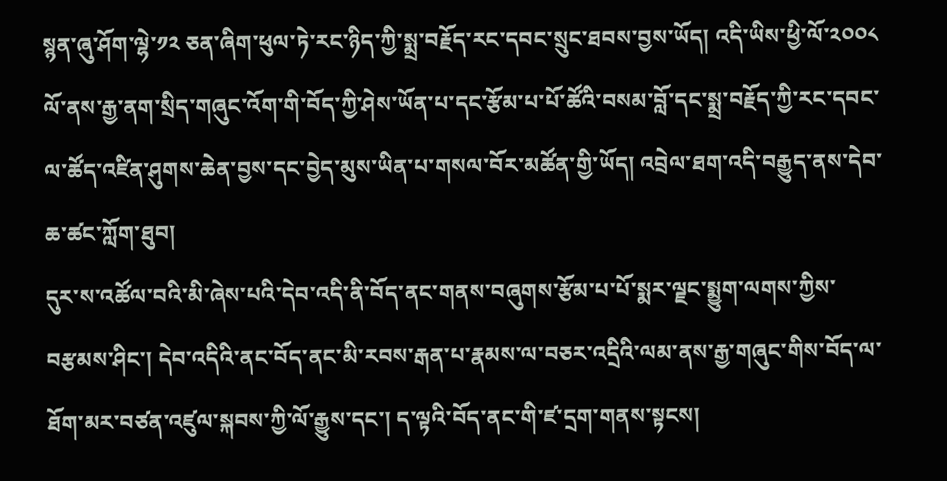སྙན་ཞུ་ཤོག་ལྷེ་༡༢ ཅན་ཞིག་ཕུལ་ཏེ་རང་ཉིད་ཀྱི་སྨྲ་བརྗོད་རང་དབང་སྲུང་ཐབས་བྱས་ཡོད། འདི་ཡིས་ཕྱི་ལོ་༢༠༠༨ ལོ་ནས་རྒྱ་ནག་སྲིད་གཞུང་འོག་གི་བོད་ཀྱི་ཤེས་ཡོན་པ་དང་རྩོམ་པ་པོ་ཚོའི་བསམ་བློ་དང་སྨྲ་བརྗོད་ཀྱི་རང་དབང་ལ་ཚོད་འཛིན་ཤུགས་ཆེན་བྱས་དང་བྱེད་མུས་ཡིན་པ་གསལ་བོར་མཚོན་གྱི་ཡོད། འབྲེལ་ཐག་འདི་བརྒྱུད་ནས་དེབ་ཆ་ཚང་ཀློག་ཐུབ།
དུར་ས་འཚོལ་བའི་མི་ཞེས་པའི་དེབ་འདི་ནི་བོད་ནང་གནས་བཞུགས་རྩོམ་པ་པོ་སྨར་ལྗང་སྨྱུག་ལགས་ཀྱིས་བརྩམས་ཤིང་། དེབ་འདིའི་ནང་བོད་ནང་མི་རབས་རྒན་པ་རྣམས་ལ་བཅར་འདྲིའི་ལམ་ནས་རྒྱ་གཞུང་གིས་བོད་ལ་ཐོག་མར་བཙན་འཛུལ་སྐབས་ཀྱི་ལོ་རྒྱུས་དང་། ད་ལྟའི་བོད་ནང་གི་ཛ་དྲག་གནས་སྟངས།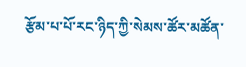རྩོམ་པ་པོ་རང་ཉིད་ཀྱི་སེམས་ཚོར་མཚོན་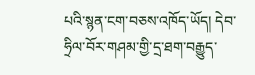པའི་སྙན་ངག་བཅས་འཁོད་ཡོད། དེབ་ཧྲིལ་བོར་གཤམ་གྱི་དྲ་ཐག་བརྒྱུད་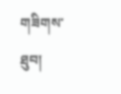གཟིགས་ཐུབ།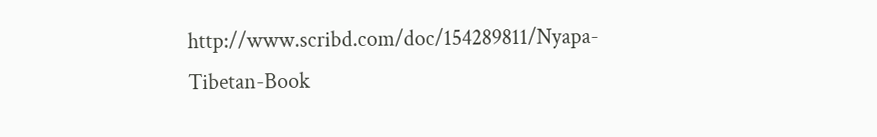http://www.scribd.com/doc/154289811/Nyapa-Tibetan-Book